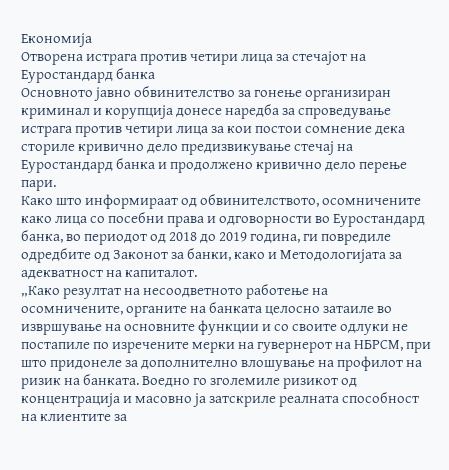Економија
Отворена истрага против четири лица за стечајот на Еуростандард банка
Основното јавно обвинителство за гонење организиран криминал и корупција донесе наредба за спроведување истрага против четири лица за кои постои сомнение дека сториле кривично дело предизвикување стечај на Еуростандард банка и продолжено кривично дело перење пари.
Како што информираат од обвинителството, осомничените како лица со посебни права и одговорности во Еуростандард банка, во периодот од 2018 до 2019 година, ги повредиле одредбите од Законот за банки, како и Методологијата за адекватност на капиталот.
„Како резултат на несоодветното работење на осомничените, органите на банката целосно затаиле во извршување на основните функции и со своите одлуки не постапиле по изречените мерки на гувернерот на НБРСМ, при што придонеле за дополнително влошување на профилот на ризик на банката. Воедно го зголемиле ризикот од концентрација и масовно ја затскриле реалната способност на клиентите за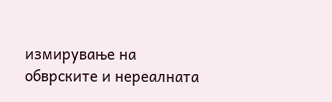измирување на обврските и нереалната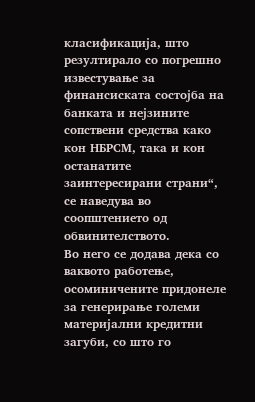класификација, што резултирало со погрешно известување за финансиската состојба на банката и нејзините сопствени средства како кон НБРСМ, така и кон останатите заинтересирани страни“, се наведува во соопштението од обвинителството.
Во него се додава дека со ваквото работење, осоминичените придонеле за генерирање големи материјални кредитни загуби, со што го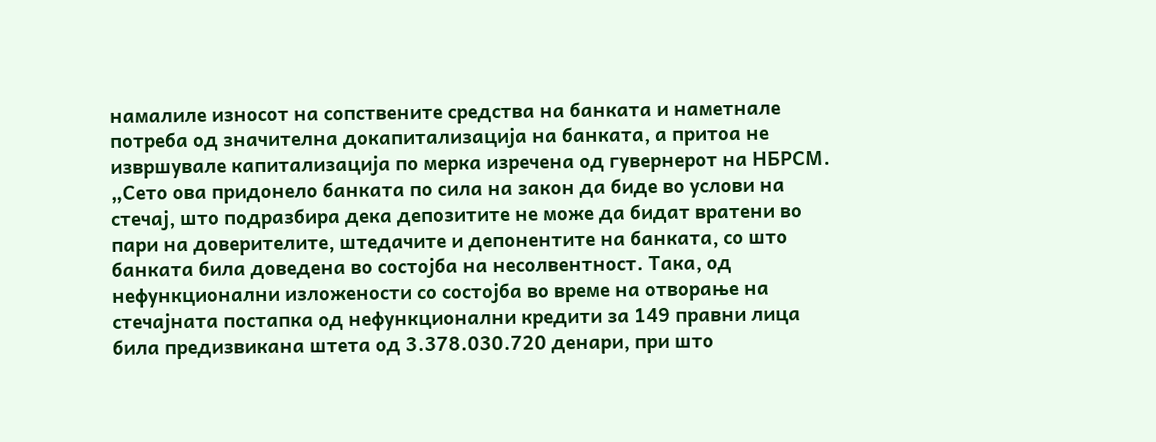намалиле износот на сопствените средства на банката и наметнале потреба од значителна докапитализација на банката, а притоа не извршувале капитализација по мерка изречена од гувернерот на НБРСМ.
„Сето ова придонело банката по сила на закон да биде во услови на стечај, што подразбира дека депозитите не може да бидат вратени во пари на доверителите, штедачите и депонентите на банката, со што банката била доведена во состојба на несолвентност. Така, од нефункционални изложености со состојба во време на отворање на стечајната постапка од нефункционални кредити за 149 правни лица била предизвикана штета од 3.378.030.720 денари, при што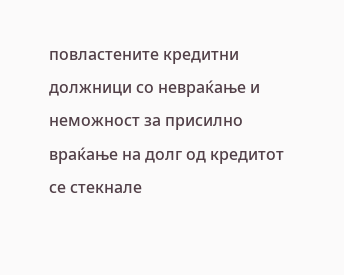повластените кредитни должници со невраќање и неможност за присилно враќање на долг од кредитот се стекнале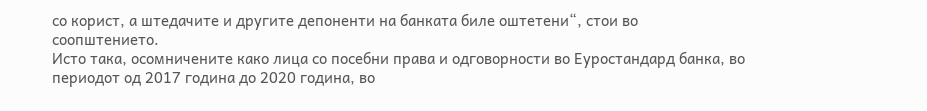со корист, а штедачите и другите депоненти на банката биле оштетени“, стои во соопштението.
Исто така, осомничените како лица со посебни права и одговорности во Еуростандард банка, во периодот од 2017 година до 2020 година, во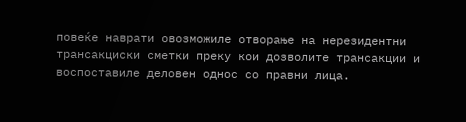повеќе наврати овозможиле отворање на нерезидентни трансакциски сметки преку кои дозволите трансакции и воспоставиле деловен однос со правни лица.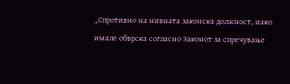„Спротивно на нивната законска должност, иако имале обврска согласно Законот за спречување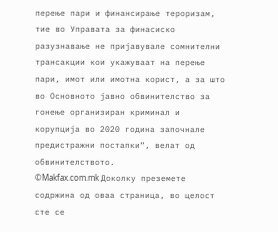перење пари и финансирање тероризам, тие во Управата за финасиско разузнавање не пријавувале сомнителни трансакции кои укажуваат на перење пари, имот или имотна корист, а за што во Основното јавно обвинителство за гонење организиран криминал и корупција во 2020 година започнале предистражни постапки“, велат од обвинителството.
©Makfax.com.mk Доколку преземете содржина од оваа страница, во целост сте се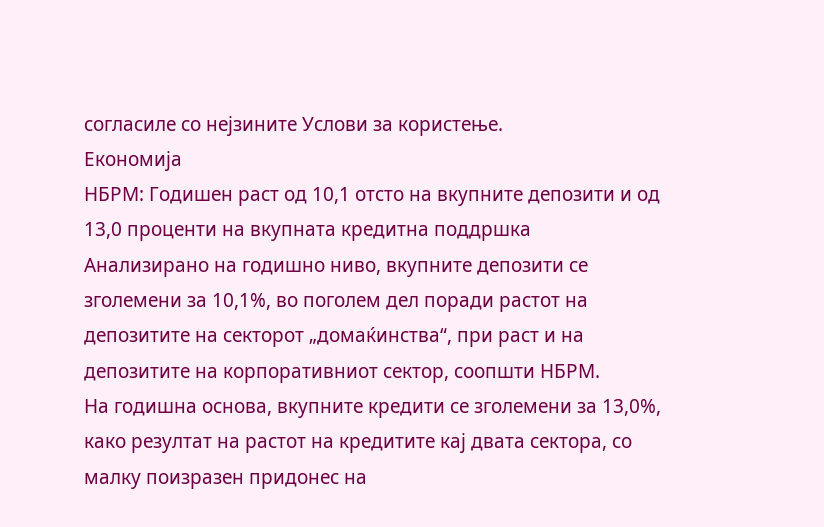согласиле со нејзините Услови за користење.
Економија
НБРМ: Годишен раст од 10,1 отсто на вкупните депозити и од 13,0 проценти на вкупната кредитна поддршка
Анализирано на годишно ниво, вкупните депозити се зголемени за 10,1%, во поголем дел поради растот на депозитите на секторот „домаќинства“, при раст и на депозитите на корпоративниот сектор, соопшти НБРМ.
На годишна основа, вкупните кредити се зголемени за 13,0%, како резултат на растот на кредитите кај двата сектора, со малку поизразен придонес на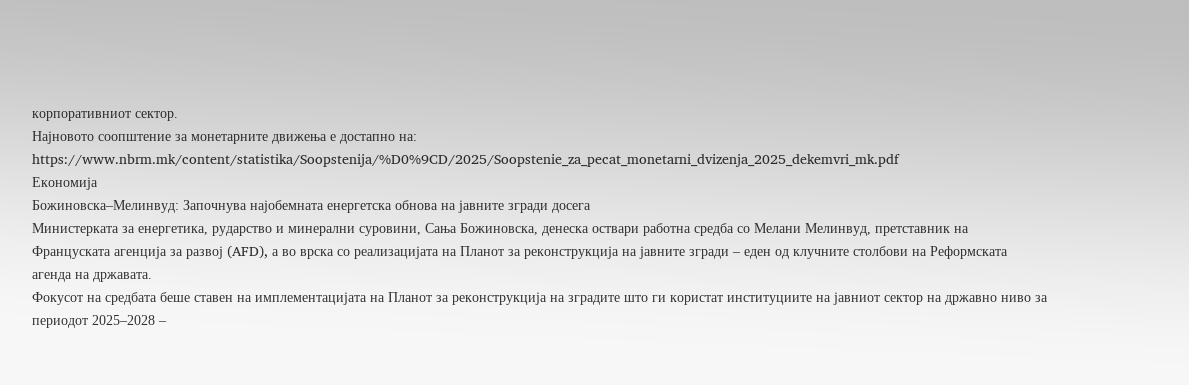корпоративниот сектор.
Најновото соопштение за монетарните движења е достапно на: https://www.nbrm.mk/content/statistika/Soopstenija/%D0%9CD/2025/Soopstenie_za_pecat_monetarni_dvizenja_2025_dekemvri_mk.pdf
Економија
Божиновска–Мелинвуд: Започнува најобемната енергетска обнова на јавните згради досега
Министерката за енергетика, рударство и минерални суровини, Сања Божиновска, денеска оствари работна средба со Мелани Мелинвуд, претставник на Француската агенција за развој (AFD), а во врска со реализацијата на Планот за реконструкција на јавните згради – еден од клучните столбови на Реформската агенда на државата.
Фокусот на средбата беше ставен на имплементацијата на Планот за реконструкција на зградите што ги користат институциите на јавниот сектор на државно ниво за периодот 2025–2028 –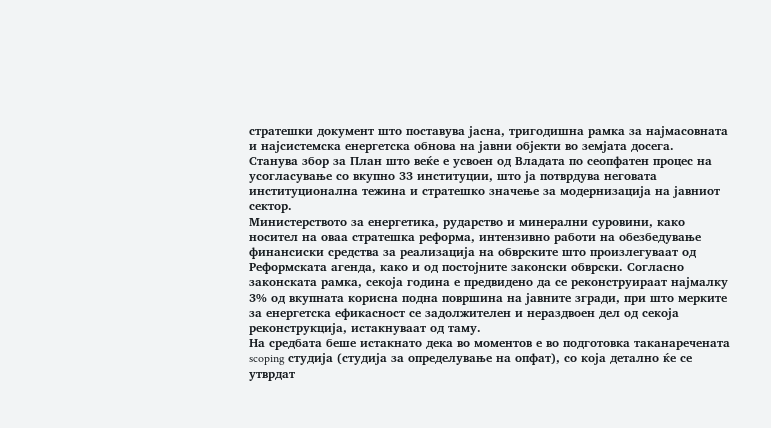стратешки документ што поставува јасна, тригодишна рамка за најмасовната и најсистемска енергетска обнова на јавни објекти во земјата досега.
Станува збор за План што веќе е усвоен од Владата по сеопфатен процес на усогласување со вкупно 33 институции, што ја потврдува неговата институционална тежина и стратешко значење за модернизација на јавниот сектор.
Министерството за енергетика, рударство и минерални суровини, како носител на оваа стратешка реформа, интензивно работи на обезбедување финансиски средства за реализација на обврските што произлегуваат од Реформската агенда, како и од постојните законски обврски. Согласно законската рамка, секоја година е предвидено да се реконструираат најмалку 3% од вкупната корисна подна површина на јавните згради, при што мерките за енергетска ефикасност се задолжителен и нераздвоен дел од секоја реконструкција, истакнуваат од таму.
На средбата беше истакнато дека во моментов е во подготовка таканаречената scoping студија (студија за определување на опфат), со која детално ќе се утврдат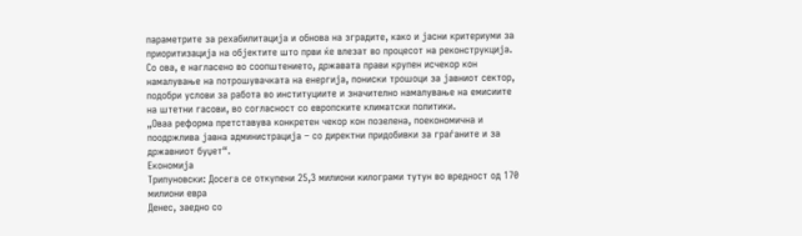параметрите за рехабилитација и обнова на зградите, како и јасни критериуми за приоритизација на објектите што први ќе влезат во процесот на реконструкција.
Со ова, е нагласено во соопштението, државата прави крупен исчекор кон намалување на потрошувачката на енергија, пониски трошоци за јавниот сектор, подобри услови за работа во институциите и значително намалување на емисиите на штетни гасови, во согласност со европските климатски политики.
„Оваа реформа претставува конкретен чекор кон позелена, поекономична и поодржлива јавна администрација – со директни придобивки за граѓаните и за државниот буџет“.
Економија
Трипуновски: Досега се откупени 25,3 милиони килограми тутун во вредност од 170 милиони евра
Денес, заедно со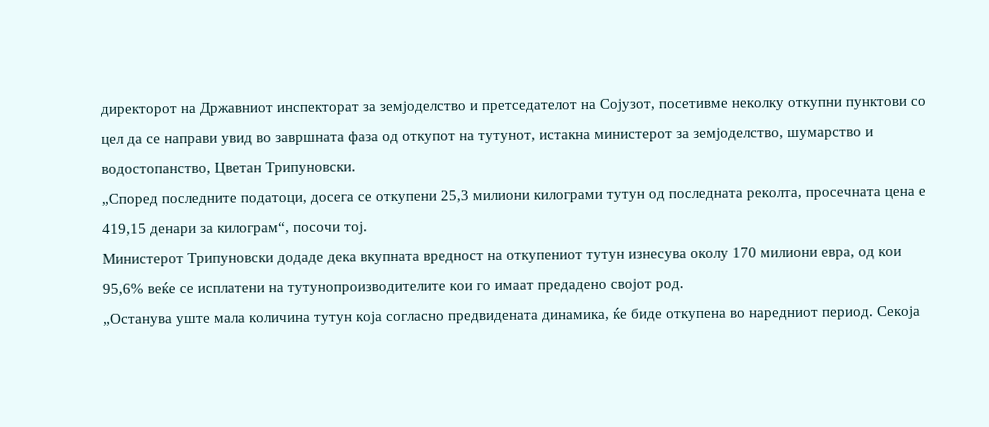директорот на Државниот инспекторат за земјоделство и претседателот на Сојузот, посетивме неколку откупни пунктови со цел да се направи увид во завршната фаза од откупот на тутунот, истакна министерот за земјоделство, шумарство и водостопанство, Цветан Трипуновски.
„Според последните податоци, досега се откупени 25,3 милиони килограми тутун од последната реколта, просечната цена е 419,15 денари за килограм“, посочи тој.
Министерот Трипуновски додаде дека вкупната вредност на откупениот тутун изнесува околу 170 милиони евра, од кои 95,6% веќе се исплатени на тутунопроизводителите кои го имаат предадено својот род.
„Останува уште мала количина тутун која согласно предвидената динамика, ќе биде откупена во наредниот период. Секоја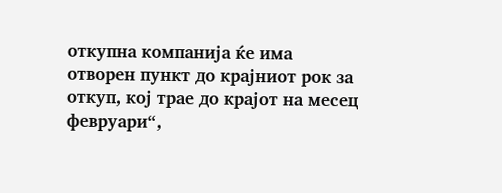откупна компанија ќе има отворен пункт до крајниот рок за откуп, кој трае до крајот на месец февруари“,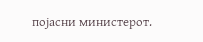појасни министерот.